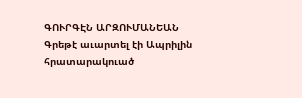ԳՈՒՐԳԷՆ ԱՐԶՈՒՄԱՆԵԱՆ
Գրեթէ աւարտել էի Ապրիլին հրատարակուած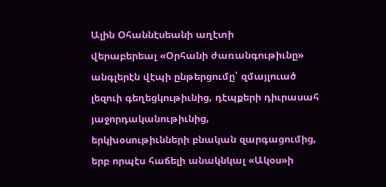Ալին Օհաննէսեանի աղէտի
վերաբերեալ «Օրհանի ժառանգութիւնը» անգլերէն վէպի ընթերցումը՝ զմայլուած
լեզուի գեղեցկութիւնից, դէպքերի դիւրասահ յաջորդականութիւնից,
երկխօսութիւնների բնական զարգացումից, երբ որպէս հաճելի անակնկալ «Ակօս»ի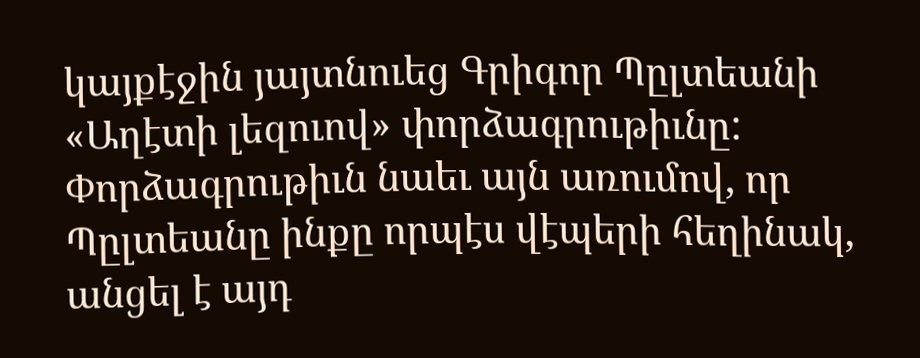կայքէջին յայտնուեց Գրիգոր Պըլտեանի «Աղէտի լեզուով» փորձագրութիւնը:
Փորձագրութիւն նաեւ այն առումով, որ Պըլտեանը ինքը որպէս վէպերի հեղինակ,
անցել է այդ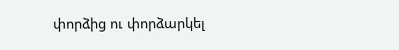փորձից ու փորձարկել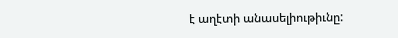է աղէտի անասելիութիւնը: